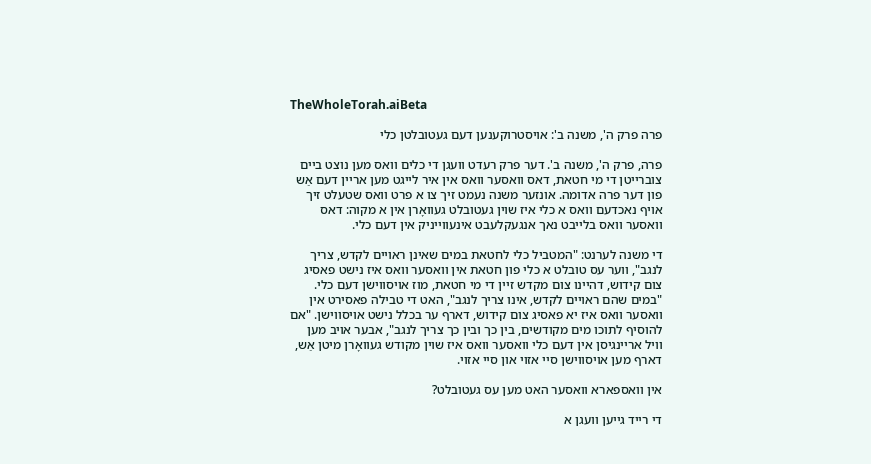TheWholeTorah.aiBeta

פרה פרק ה', משנה ב': אויסטרוקענען דעם געטובלטן כלי

פרה, פרק ה', משנה ב'. דער פרק רעדט וועגן די כלים וואס מען נוצט ביים צוברייטן די מי חטאת, דאס וואסער וואס אין איר לייגט מען אריין דעם אַש פון דער פרה אדומה. אונזער משנה נעמט זיך צו א פרט וואס שטעלט זיך אויף נאכדעם וואס א כלי איז שוין געטובלט געוואָרן אין א מקוה: דאס וואסער וואס בלייבט נאך אנגעקלעבט אינעווייניק אין דעם כלי.

די משנה לערנט: "המטביל כלי לחטאת במים שאינן ראויים לקדש, צריך לנגב", ווער עס טובלט א כלי פון חטאת אין וואסער וואס איז נישט פאסיג צום קידוש, דהיינו צום מקדש זיין די מי חטאת, מוז אויסווישן דעם כלי. "במים שהם ראויים לקדש, אינו צריך לנגב", האט די טבילה פאסירט אין וואסער וואס איז יא פאסיג צום קידוש, דארף ער בכלל נישט אויסווישן. "אם להוסיף לתוכו מים מקודשים, בין כך ובין כך צריך לנגב", אבער אויב מען וויל אריינגיסן אין דעם כלי וואסער וואס איז שוין מקודש געוואָרן מיטן אַש, דארף מען אויסווישן סיי אזוי און סיי אזוי.

אין וואספארא וואסער האט מען עס געטובלט?

די רייד גייען וועגן א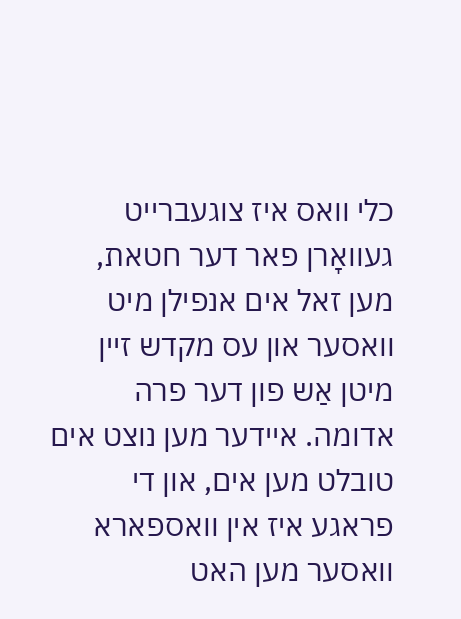כלי וואס איז צוגעברייט געוואָרן פאר דער חטאת, מען זאל אים אנפילן מיט וואסער און עס מקדש זיין מיטן אַש פון דער פרה אדומה. איידער מען נוצט אים טובלט מען אים, און די פראגע איז אין וואספארא וואסער מען האט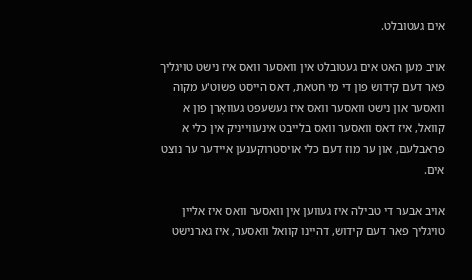אים געטובלט.

אויב מען האט אים געטובלט אין וואסער וואס איז נישט טויגליך פאר דעם קידוש פון די מי חטאת, דאס הייסט פשוט'ע מקוה וואסער און נישט וואסער וואס איז געשעפט געוואָרן פון א קוואל, איז דאס וואסער וואס בלייבט אינעווייניק אין כלי א פראבלעם, און ער מוז דעם כלי אויסטרוקענען איידער ער נוצט אים.

אויב אבער די טבילה איז געווען אין וואסער וואס איז אליין טויגליך פאר דעם קידוש, דהיינו קוואל וואסער, איז גארנישט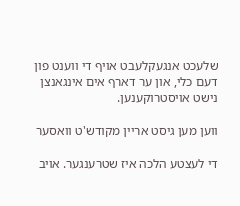שלעכט אנגעקלעבט אויף די ווענט פון דעם כלי, און ער דארף אים אינגאנצן נישט אויסטרוקענען.

ווען מען גיסט אריין מקודש'ט וואסער

די לעצטע הלכה איז שטרענגער. אויב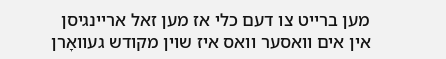מען ברייט צו דעם כלי אז מען זאל אריינגיסן אין אים וואסער וואס איז שוין מקודש געוואָרן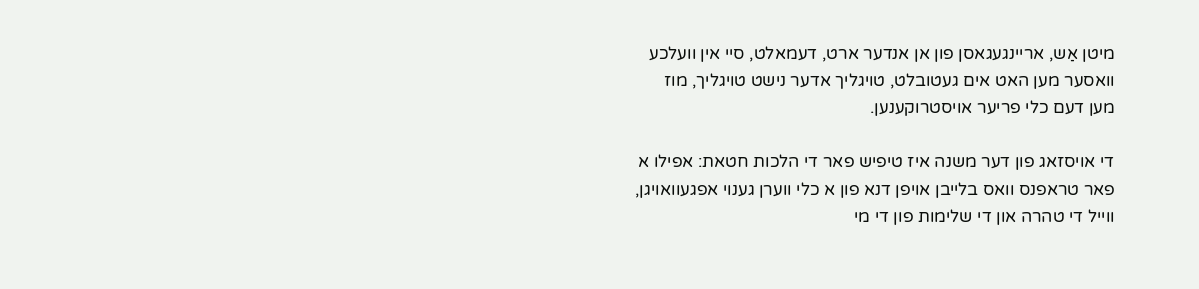מיטן אַש, אריינגעגאסן פון אן אנדער ארט, דעמאלט, סיי אין וועלכע וואסער מען האט אים געטובלט, טויגליך אדער נישט טויגליך, מוז מען דעם כלי פריער אויסטרוקענען.

די אויסזאג פון דער משנה איז טיפיש פאר די הלכות חטאת: אפילו א פאר טראפנס וואס בלייבן אויפן דנא פון א כלי ווערן גענוי אפגעוואויגן, ווייל די טהרה און די שלימות פון די מי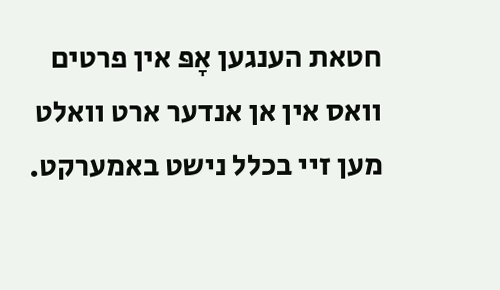חטאת הענגען אָפּ אין פרטים וואס אין אן אנדער ארט וואלט מען זיי בכלל נישט באמערקט.